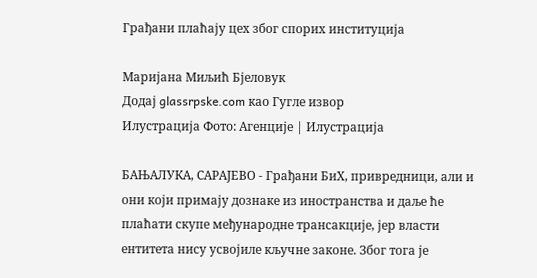Грађани плаћају цех због спорих институција

Маријана Миљић Бјеловук
Додај glassrpske.com као Гугле извор
Илустрација Фото: Агенције | Илустрација

БАЊАЛУКА, САРАЈЕВО - Грађани БиХ, привредници, али и они који примају дознаке из иностранства и даље ће плаћати скупе међународне трансакције, јер власти ентитета нису усвојиле кључне законе. Због тога је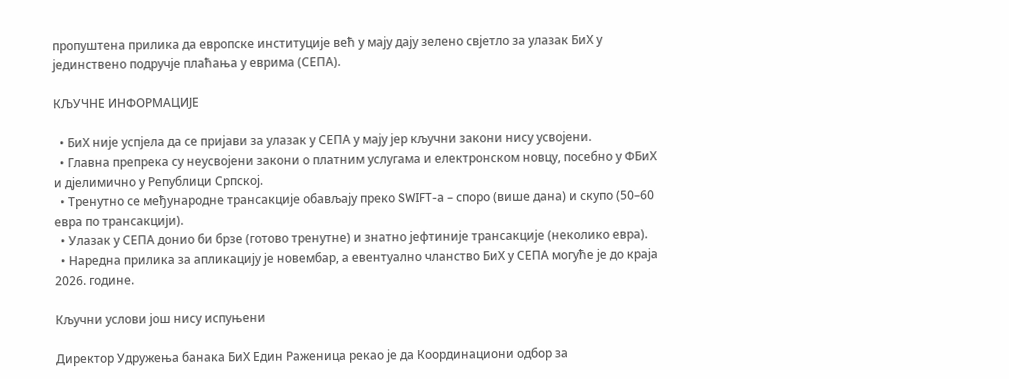пропуштена прилика да европске институције већ у мају дају зелено свјетло за улазак БиХ у јединствено подручје плаћања у еврима (СЕПА).

КЉУЧНЕ ИНФОРМАЦИЈЕ

  • БиХ није успјела да се пријави за улазак у СЕПА у мају јер кључни закони нису усвојени.
  • Главна препрека су неусвојени закони о платним услугама и електронском новцу, посебно у ФБиХ и дјелимично у Републици Српској.
  • Тренутно се међународне трансакције обављају преко SWIFT-а – споро (више дана) и скупо (50–60 евра по трансакцији).
  • Улазак у СЕПА донио би брзе (готово тренутне) и знатно јефтиније трансакције (неколико евра).
  • Наредна прилика за апликацију је новембар, а евентуално чланство БиХ у СЕПА могуће је до краја 2026. године.

Кључни услови још нису испуњени

Директор Удружења банака БиХ Един Раженица рекао је да Координациони одбор за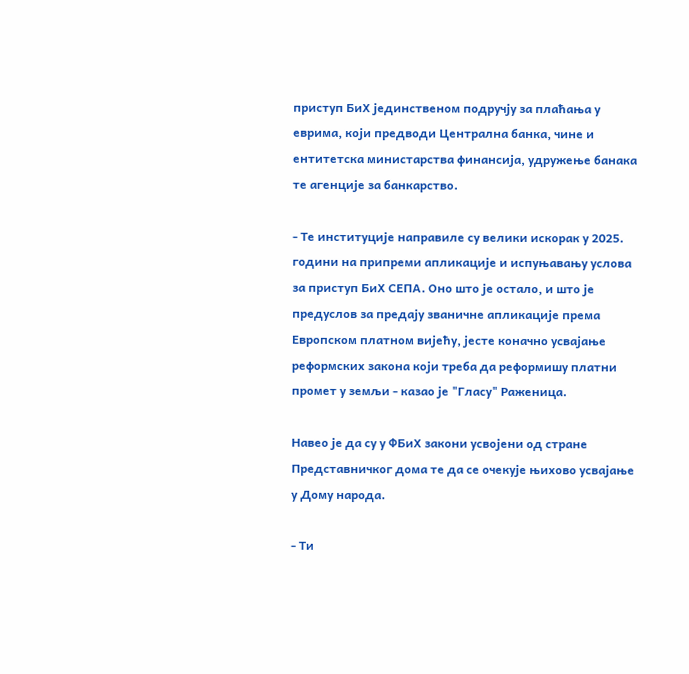приступ БиХ јединственом подручју за плаћања у еврима, који предводи Централна банка, чине и ентитетска министарства финансија, удружење банака те агенције за банкарство.

- Те институције направиле су велики искорак у 2025. години на припреми апликације и испуњавању услова за приступ БиХ СЕПА. Оно што је остало, и што је предуслов за предају званичне апликације према Европском платном вијећу, јесте коначно усвајање реформских закона који треба да реформишу платни промет у земљи - казао је "Гласу" Раженица.

Навео је да су у ФБиХ закони усвојени од стране Представничког дома те да се очекује њихово усвајање у Дому народа.

- Ти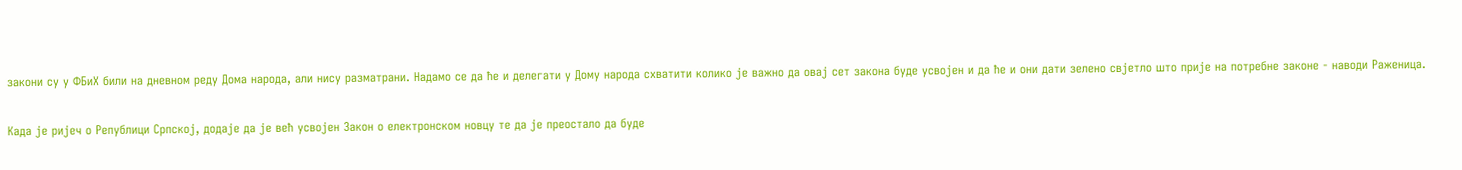закони су у ФБиХ били на дневном реду Дома народа, али нису разматрани. Надамо се да ће и делегати у Дому народа схватити колико је важно да овај сет закона буде усвојен и да ће и они дати зелено свјетло што прије на потребне законе - наводи Раженица.

Када је ријеч о Републици Српској, додаје да је већ усвојен Закон о електронском новцу те да је преостало да буде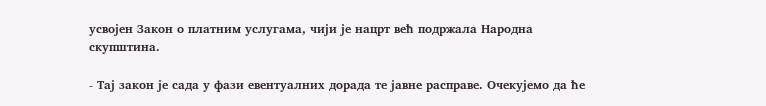усвојен Закон о платним услугама, чији је нацрт већ подржала Народна скупштина.

- Тај закон је сада у фази евентуалних дорада те јавне расправе. Очекујемо да ће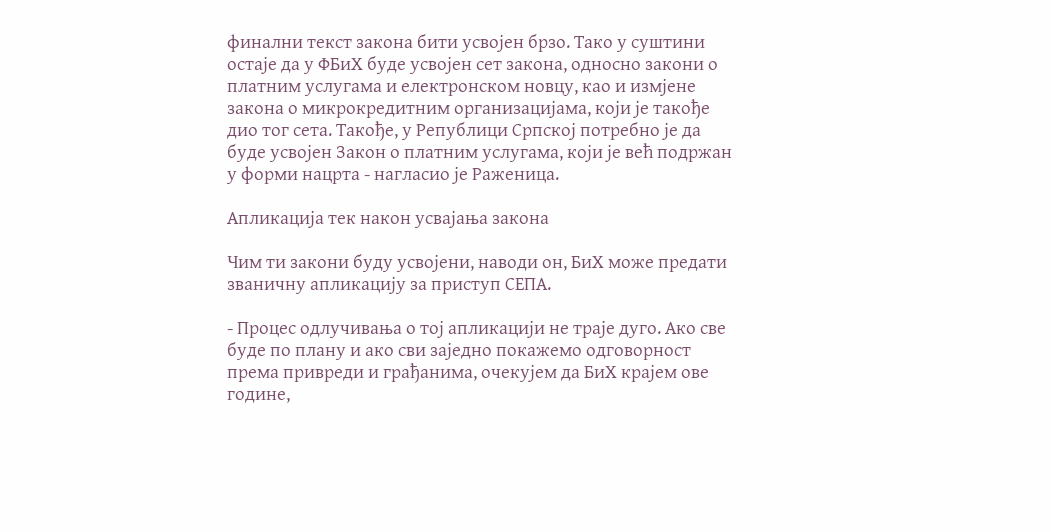финални текст закона бити усвојен брзо. Тако у суштини остаје да у ФБиХ буде усвојен сет закона, односно закони о платним услугама и електронском новцу, као и измјене закона о микрокредитним организацијама, који је такође дио тог сета. Такође, у Републици Српској потребно је да буде усвојен Закон о платним услугама, који је већ подржан у форми нацрта - нагласио је Раженица.

Апликација тек након усвајања закона

Чим ти закони буду усвојени, наводи он, БиХ може предати званичну апликацију за приступ СЕПА.

- Процес одлучивања о тој апликацији не траје дуго. Ако све буде по плану и ако сви заједно покажемо одговорност према привреди и грађанима, очекујем да БиХ крајем ове године,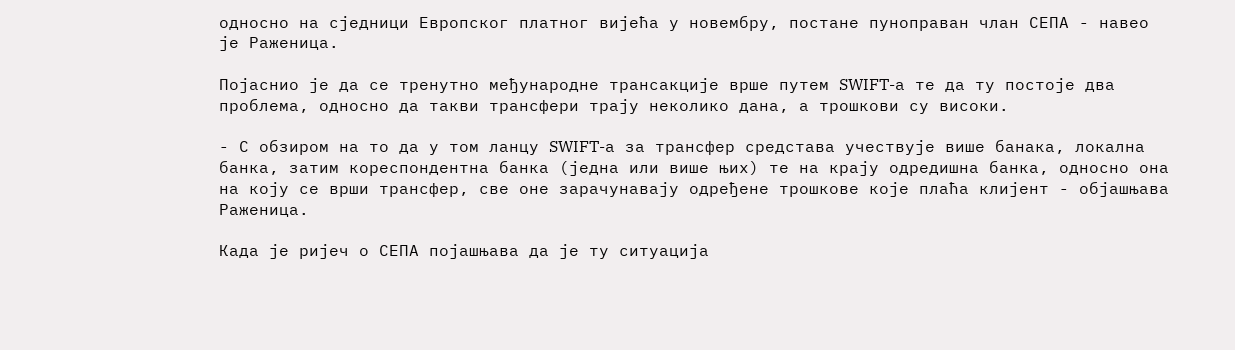односно на сједници Европског платног вијећа у новембру, постане пуноправан члан СЕПА - навео је Раженица.

Појаснио је да се тренутно међународне трансакције врше путем SWIFT-а те да ту постоје два проблема, односно да такви трансфери трају неколико дана, а трошкови су високи.

- С обзиром на то да у том ланцу SWIFT-а за трансфер средстава учествује више банака, локална банка, затим кореспондентна банка (једна или више њих) те на крају одредишна банка, односно она на коју се врши трансфер, све оне зарачунавају одређене трошкове које плаћа клијент - објашњава Раженица.

Када је ријеч о СЕПА појашњава да је ту ситуација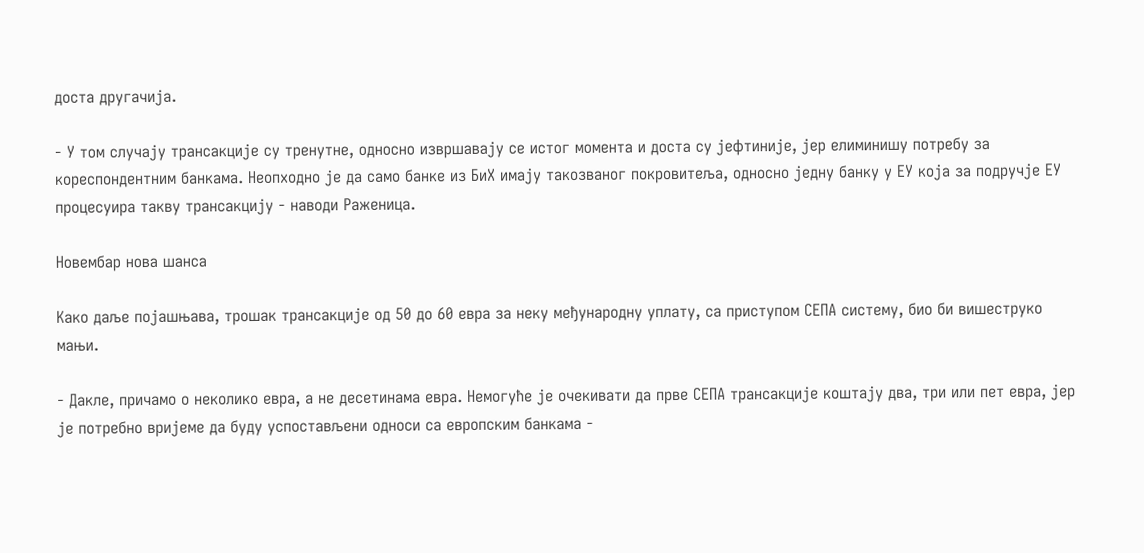доста другачија.

- У том случају трансакције су тренутне, односно извршавају се истог момента и доста су јефтиније, јер елиминишу потребу за кореспондентним банкама. Неопходно је да само банке из БиХ имају такозваног покровитеља, односно једну банку у ЕУ која за подручје ЕУ процесуира такву трансакцију - наводи Раженица.

Новембар нова шанса

Како даље појашњава, трошак трансакције од 50 до 60 евра за неку међународну уплату, са приступом СЕПА систему, био би вишеструко мањи.

- Дакле, причамо о неколико евра, а не десетинама евра. Немогуће је очекивати да прве СЕПА трансакције коштају два, три или пет евра, јер је потребно вријеме да буду успостављени односи са европским банкама -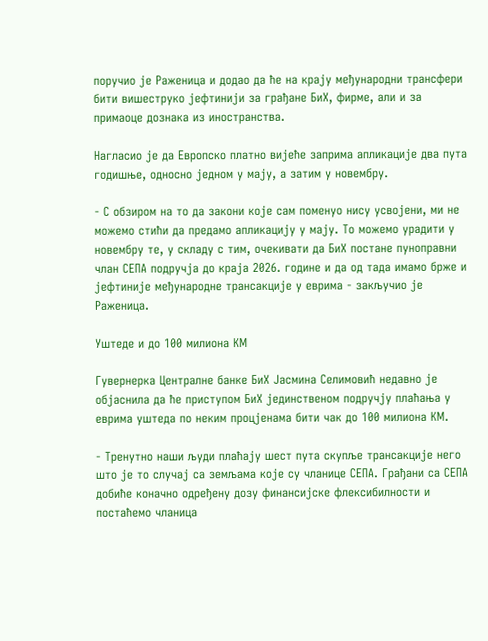поручио је Раженица и додао да ће на крају међународни трансфери бити вишеструко јефтинији за грађане БиХ, фирме, али и за примаоце дознака из иностранства.

Нагласио је да Европско платно вијеће заприма апликације два пута годишње, односно једном у мају, а затим у новембру.

- С обзиром на то да закони које сам поменуо нису усвојени, ми не можемо стићи да предамо апликацију у мају. То можемо урадити у новембру те, у складу с тим, очекивати да БиХ постане пуноправни члан СЕПА подручја до краја 2026. године и да од тада имамо брже и јефтиније међународне трансакције у еврима - закључио је Раженица.

Уштеде и до 100 милиона КМ

Гувернерка Централне банке БиХ Јасмина Селимовић недавно је објаснила да ће приступом БиХ јединственом подручју плаћања у еврима уштеда по неким процјенама бити чак до 100 милиона КМ.

- Тренутно наши људи плаћају шест пута скупље трансакције него што је то случај са земљама које су чланице СЕПА. Грађани са СЕПА добиће коначно одређену дозу финансијске флексибилности и постаћемо чланица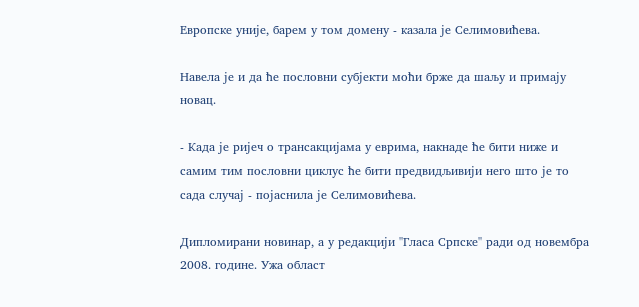Европске уније, барем у том домену - казала је Селимовићева.

Навела је и да ће пословни субјекти моћи брже да шаљу и примају новац.

- Када је ријеч о трансакцијама у еврима, накнаде ће бити ниже и самим тим пословни циклус ће бити предвидљивији него што је то сада случај - појаснила је Селимовићева.

Дипломирани новинар, а у редакцији ''Гласа Српске'' ради од новембра 2008. године. Ужа област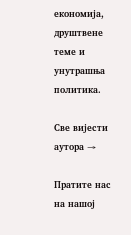економијa, друштвене теме и унутрашња политика.

Све вијести аутора →

Пратите нас на нашој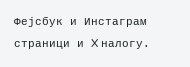Фејсбук и Инстаграм страници и X налогу.